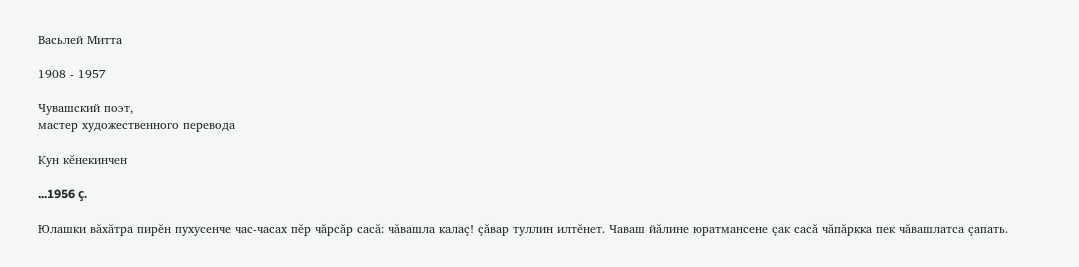Васьлей Митта

1908 - 1957

Чувашский поэт,
мастер художественного перевода

Кун кĕнекинчен

...1956 ç.

Юлашки вăхăтра пирĕн пухусенче час-часах пĕр чăрсăр сасă: чăвашла калаç! çăвар туллин илтĕнет. Чаваш йăлине юратмансене çак сасă чăпăркка пек чăвашлатса çапать.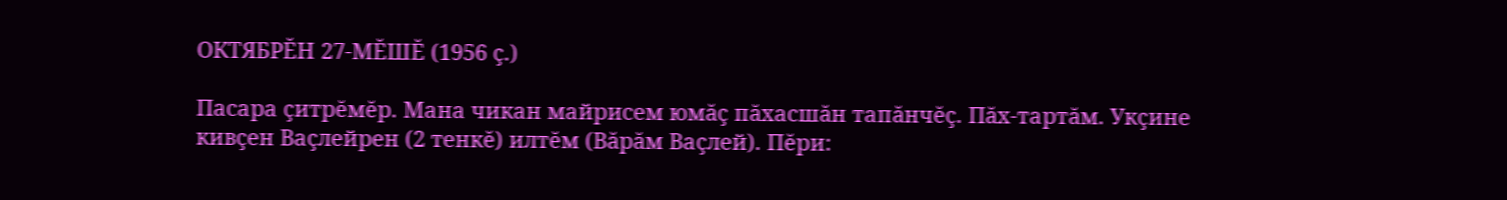ОКТЯБРĔН 27-МĔШĔ (1956 ç.)

Пасара çитрĕмĕр. Мана чикан майрисем юмăç пăхасшăн тапăнчĕç. Пăх-тартăм. Укçине кивçен Ваçлейрен (2 тенкĕ) илтĕм (Вăрăм Ваçлей). Пĕри: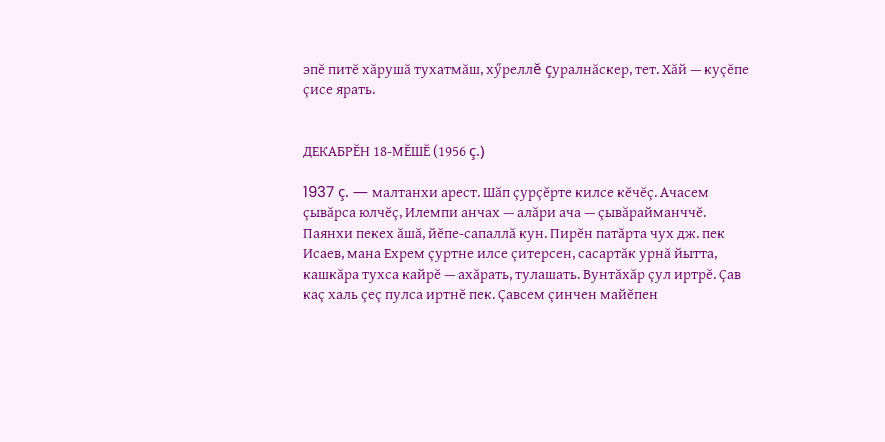эпĕ питĕ хăрушă тухатмăш, хӳреллĕ çуралнăскер, тет. Хăй — куçĕпе çисе ярать.


ДЕКАБРĔН 18-МĔШĔ (1956 ç.)

1937 ç. — малтанхи арест. Шăп çурçĕрте килсе кĕчĕç. Ачасем çывăрса юлчĕç, Илемпи анчах — алăри ача — çывăрайманччĕ. Паянхи пекех ăшă, йĕпе-сапаллă кун. Пирĕн патăрта чух дж. пек Исаев, мана Ехрем çуртне илсе çитерсен, сасартăк урнă йытта, кашкăра тухса кайрĕ — ахăрать, тулашать. Вунтăхăр çул иртрĕ. Çав каç халь çеç пулса иртнĕ пек. Çавсем çинчен майĕпен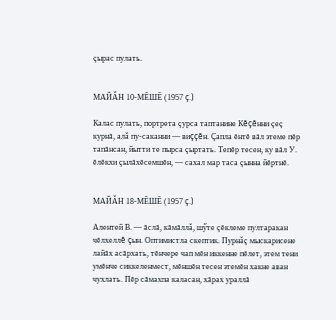çырас пулать.


МАЙǍН 10-МĔШĔ (1957 ç.)

Калас пулать, портрета çурса таптанине Кĕçĕнни çеç курнă, алǎ пу-саканни — виççĕн. Çапла ĕнтĕ вăл этеме пĕр тапăнсан, йытти те пырса çыртать. Тепĕр тесен, ку вăл У. ĕлĕкхи çылăхĕсемшĕн, — сахал мар таса çынна йĕртнĕ.


МАЙǍН 18-МĔШĔ (1957 ç.)

Алентей В. — ăслă, кăмăллǎ, шӳте çĕклеме пултаракан чĕлхеллĕ çын. Оптимистла скептик. Пурнǎç мыскарисене лайăх асăрхать, тĕнчере чап мĕн иккенне пĕлет, этем тени умĕнче сиккеленмест, мĕншĕн тесен этемĕн хакне аван чухлать. Пĕр сăмахпа каласан, хăрах ураллă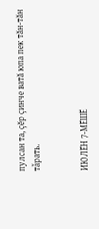пулсан та, çĕр çинче ватă юпа пек тăн-тăн тǎрать.


ИЮЛĔН 7-МĔШĔ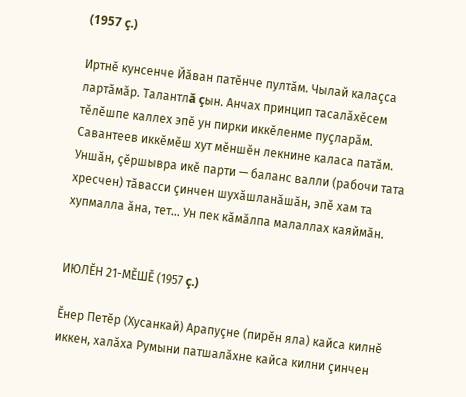(1957 ç.)

Иртнĕ кунсенче Йăван патĕнче пултăм. Чылай калаçса лартăмăр. Талантлă çын. Анчах принцип тасалăхĕсем тĕлĕшпе каллех эпĕ ун пирки иккĕленме пуçларăм. Савантеев иккĕмĕш хут мĕншĕн лекнине каласа патăм. Уншăн, çĕршывра икĕ парти — баланс валли (рабочи тата хресчен) тăвасси çинчен шухăшланăшăн, эпĕ хам та хупмалла ăна, тет... Ун пек кăмăлпа малаллах каяймăн.


ИЮЛĔН 21-МĔШĔ (1957 ç.)

Ĕнер Петĕр (Хусанкай) Арапуçне (пирĕн яла) кайса килнĕ иккен, халăха Румыни патшалăхне кайса килни çинчен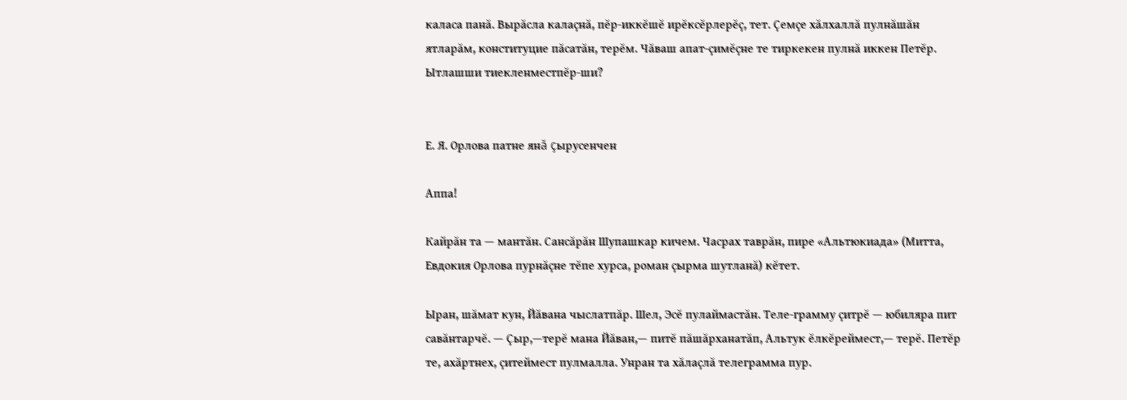каласа панă. Вырăсла калаçнă, пĕр-иккĕшĕ ирĕксĕрлерĕç, тет. Çемçе хăлхаллă пулнăшăн ятларăм, конституцие пăсатăн, терĕм. Чăваш апат-çимĕçне те тиркекен пулнă иккен Петĕр. Ытлашши тиекленместпĕр-ши?


Е. Я. Орлова патне янă çырусенчен

Аппа!

Кайрăн та — мантăн. Сансăрăн Шупашкар кичем. Часрах таврăн, пире «Альтюкиада» (Митта, Евдокия Орлова пурнăçне тĕпе хурса, роман çырма шутланă) кĕтет.

Ыран, шăмат кун, Йăвана чыслатпăр. Шел, Эсĕ пулаймастăн. Теле-грамму çитрĕ — юбиляра пит савăнтарчĕ. — Çыр,—терĕ мана Йăван,— питĕ пăшăрханатăп, Альтук ĕлкĕреймест,— терĕ. Петĕр те, ахăртнех, çитеймест пулмалла. Унран та хăлаçлă телеграмма пур.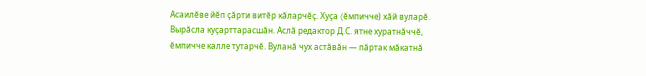Асаилĕве йĕп çăрти витĕр кăларчĕç. Хуçа (ĕмпичче) хăй вуларĕ. Вырăсла куçарттарасшăн. Аслă редактор Д.С. ятне хуратнăччĕ, ĕмпичче калле тутарчĕ. Вуланă чух астăвăн — пăртак мăкатнă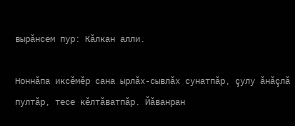вырăнсем пур: Кăлкан алли.

Ноннăпа иксĕмĕр сана ырлăх-сывлăх сунатпăр, çулу ăнăçлă пултăр, тесе кĕлтăватпăр. Йăванран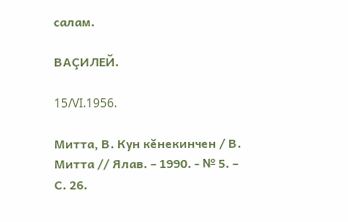салам.

ВАÇИЛЕЙ.

15/VI.1956.

Митта, В. Кун кĕнекинчен / В. Митта // Ялав. – 1990. - № 5. – С. 26.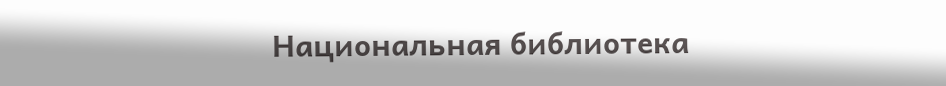Национальная библиотека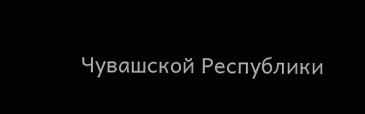Чувашской Республики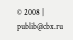© 2008 | publib@cbx.ru